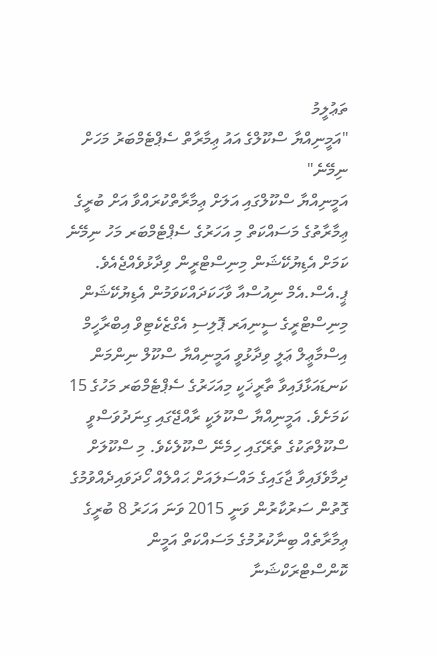ތަޢުލީމު
"އަމީނިއްޔާ ސްކޫލްގެ އައު ޢިމާރާތް ސެޕްޓެމްބަރު މަހަށް ނިމޭނެ"
އަމީނިއްޔާ ސްކޫލްގައި އަލަށް ޢިމާރާތްކުރައްވާ އަށް ބުރީގެ ޢިމާރާތުގެ މަސައްކަތް މި އަހަރުގެ ސެޕްޓެމްބަރ މަހު ނިމޭނެ ކަމަށް އެޑިޔުކޭޝަން މިނިސްޓްރީން ވިދާޅުވެއްޖެއެވެ.
ޕީ.އެސް.އެމް ނިއުސްއާ ވާހަކަދައްކަވަމުން އެޑިޔުކޭޝަން މިނިސްޓްރީގެ ސީނިއަރ ޕޮލިސި އެގްޒެކެޓިވް އިބްރާހީމް އިސްމާޢީލް ޢަލީ ވިދާޅުވީ އަމީނިއްޔާ ސްކޫލް ނިންމަން ކަނޑައަޅާފައިވާ ތާރީޚަކީ މިއަހަރުގެ ސެޕްޓެމްބަރ މަހުގެ 15 ކަމަށެވެ. އަމީނިއްޔާ ސްކޫލަކީ ރާއްޖޭގައި ގިނަދުވަސްވީ ސްކޫލްތަކުގެ ތެރޭގައި ހިމެނޭ ސްކޫލެކެވެ. މި ސްކޫލަށް ދިމާވެފައިވާ ޖާގައިގެ މައްސަލައަށް ޙައްލެއް ހޯދަވައިދެއްވުމުގެ ގޮތުން ސަރުކާރުން ވަނީ 2015 ވަނަ އަހަރު 8 ބުރީގެ ޢިމާރާތެއް ބިނާކުރުމުގެ މަސައްކަތް އަމީން ކޮންސްޓްރަކްޝަނާ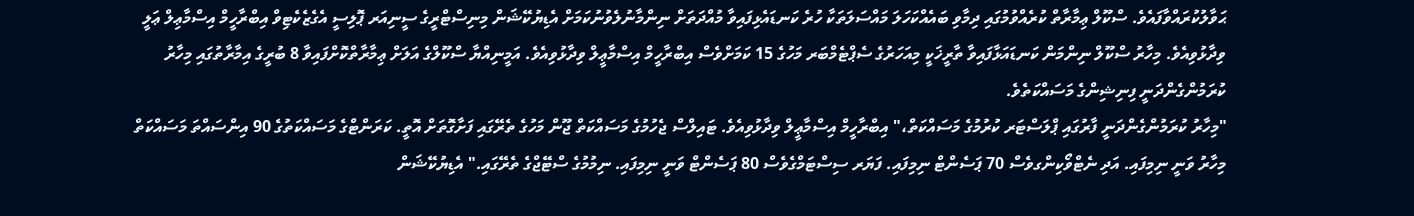ޙަވާލުކުރައްވާފައެވެ. ސްކޫލް ޢިމާރާތް ކުރެއްވުމުގައި ދިމާވި ބައެއްކަހަލަ މައްސަލަތަކާ ހުރެ ކަނޑައެޅިފައިވާ މުއްދަތަށް ނިންމާނުލެވުނުކަމަށް އެޑިޔުކޭޝަން މިނިސްޓްރީގެ ސީނިއަރ ޕޮލިސީ އެގެޒެކެޓިވް އިބްރާހީމް އިސްމާޢިލް ޢަލީ ވިދާޅުވިއެވެ. މިހާރު ސްކޫލް ނިންމަން ކަނޑައަޅާފައިވާ ތާރީޚަކީ މިއަހަރުގެ ސެޕްޓެމްބަރ މަހުގެ 15 ކަމަށްވެސް އިބްރާހީމް އިސްމާޢީލް ވިދާޅުވިއެވެ. އަމީނިއްޔާ ސްކޫލްގެ އަލަށް ޢިމާރާތްކޮށްފައިވާ 8 ބުރީގެ އިމާރާތުގައި މިހާރު ކުރަމުންގެންދަނީ ފިނިޝިންގެ މަސައްކަތެވެ.
"މިހާރު ކުރަމުންގެންދަނީ ފާރުގައި ޕްލަސްޓަރ ކުރުމުގެ މަސައްކަތް،" އިބްރާހީމް އިސްމާޢީލް ވިދާޅުވިއެވެ. ޓައިލްސް ޖެހުމުގެ މަސައްކަތް ޖޫން މަހުގެ ތެރޭގައި ފަށާގޮތަށް އޮތީ. ކަރަންޓްގެ މަސައްކަތުގެ 90 އިންސައްތަ މަސައްކަތް މިހާރު ވަނީ ނިމިފައި. އަދި ނެޓްވޯކިންގވެސް 70 ޕަސެންޓް ނިމިފައި. ފަޔަރ ސިސްޓަމްގެވެސް 80 ޕަސެންޓް ވަނީ ނިމިފައި. ނިމުމުގެ ސްޓޭޖްގެ ތެރޭގައި." އެޑިޔުކޭޝަން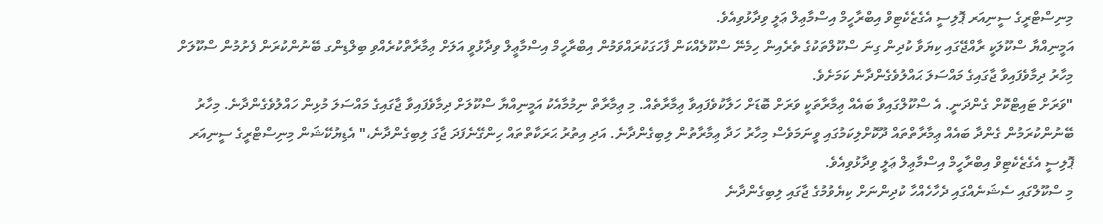މިނިސްޓްރީގެ ސީނިއަރ ޕޮލިސީ އެގެޒެކެޓިވް އިބްރާހީމް އިސްމާޢިލް ޢަލީ ވިދާޅުވިއެވެ.
އަމީނިއްޔާ ސްކޫލަކީ ރާއްޖޭގައި ކިޔަވާ ކުދިން ގިނަ ސްކޫލްތަކުގެ ތެރެއިން ހިމެނޭ ސްކޫލެއްކަން ފާހަގަކުރައްވަމުން އިބްރާހީމް އިސްމާޢީލް ވިދާޅުވީ އަލަށް ޢިމާރާތްކުރެއްވި ބިލްޑިންގ ބޭނުންކުރަން ފެށުމުން ސްކޫލަށް މިހާރު ދިމާވެފައިވާ ޖާގައިގެ މައްސަލަ ޙައްލުވެގެންދާނެ ކަމަށެވެ.
"ވަރަށް ޓައިޓްކޮށް ގެންދަނީ. އެ ސްކޫލްގައިވާ ބައެއް ޢިމާރާތަކީ ވަރަށް ބޮޑަށް ހަލާކުވެފައިވާ ޢިމާރާތެއް. މި ޢިމާރާތް ނިމުމާއެކު އަމީނިއްޔާ ސްކޫލަށް ދިމާވެފައިވާ ޖާގައިގެ މައްސަލަ މުޅިން ހައްލުވެގެންދާނެ. މިހާރު ބޭނުންކުރަމުން ގެންދާ ބައެއް ޢިމާރާތްތައް ދޫކޮށްލިކަމުގައި ވީނަމަވެސް މިހާރު ހަދާ ޢިމާރާތުން ލިބިގެންދާނެ. އަދި އިތުރު ޙަރަކާތްތައް ހިންގޭނެފަދަ ޖާގަ ލިބިގެންދާނެ،" އެޑިޔުކޭޝަން މިނިސްޓްރީގެ ސީނިއަރ ޕޮލިސީ އެގެޒެކެޓިވް އިބްރާހީމް އިސްމާޢިލް ޢަލީ ވިދާޅުވިއެވެ.
މި ސްކޫލްގައި ސެޝަނެއްގައި ދެހާހެއްހާ ކުދިންނަށް ކިޔެވުމުގެ ޖާގައި ލިބިގެންދާނެ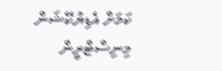ކަމަށް އެޑިޔުކޭޝަން މިނިސްޓްރީން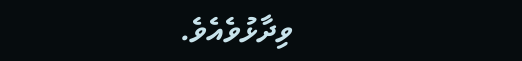ވިދާޅުވެއެވެ.